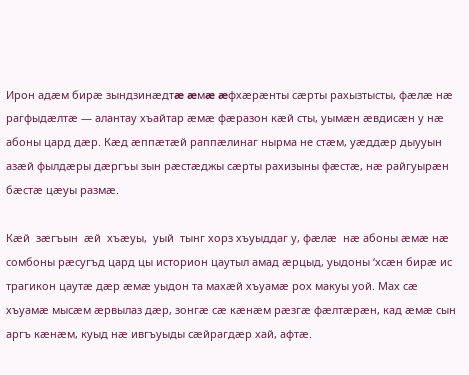Ирон адæм бирæ зындзинæдтæ æмæ æфхæрæнты сæрты рахызтысты, фæлæ нæ рагфыдæлтæ — алантау хъайтар æмæ фæразон кæй сты, уымæн æвдисæн у нæ абоны цард дæр. Кæд æппæтæй раппæлинаг нырма не стæм, уæддæр дыууын азæй фылдæры дæргъы зын рæстæджы сæрты рахизыны фæстæ, нæ райгуырæн бæстæ цæуы размæ.

Кæй  зæгъын  æй  хъæуы,  уый  тынг хорз хъуыддаг у, фæлæ  нæ абоны æмæ нæ сомбоны рæсугъд цард цы историон цаутыл амад æрцыд, уыдоны ‘хсæн бирæ ис трагикон цаутæ дæр æмæ уыдон та махæй хъуамæ рох макуы уой. Мах сæ хъуамæ мысæм æрвылаз дæр, зонгæ сæ кæнæм рæзгæ фæлтæрæн, кад æмæ сын аргъ кæнæм, куыд нæ ивгъуыды сæйрагдæр хай, афтæ.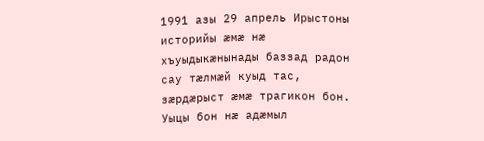1991 азы 29 апрель Ирыстоны историйы æмæ нæ хъуыдыкæнынады баззад радон сау тæлмæй куыд тас, зæрдæрыст æмæ трагикон бон. Уыцы бон нæ адæмыл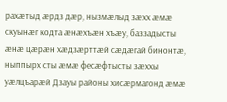рахæтыд æрдз дæр, нызмæлыд зæхх æмæ скуынæг кодта æнæхъæн хъæу, баззадысты æнæ цæрæн хæдзæрттæй сæдæгай бинонтæ, ныппырх сты æмæ фесæфтысты зæххы уæлцъарæй Дзауы районы хисæрмагонд æмæ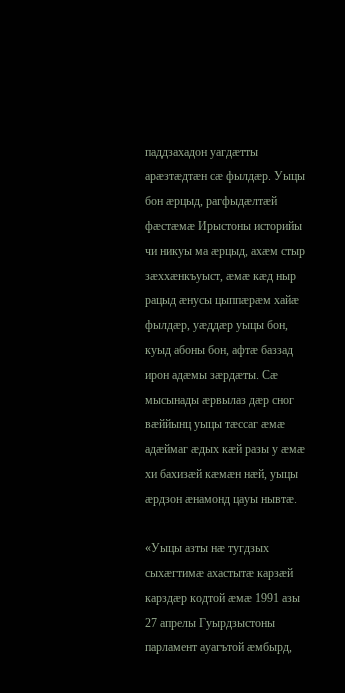паддзахадон уагдæтты арæзтæдтæн сæ фылдæр. Уыцы бон æрцыд, рагфыдæлтæй фæстæмæ Ирыстоны историйы чи никуы ма æрцыд, ахæм стыр зæххæнкъуыст, æмæ кæд ныр рацыд æнусы цыппæрæм хайæ фылдæр, уæддæр уыцы бон, куыд абоны бон, афтæ баззад ирон адæмы зæрдæты. Сæ мысынады æрвылаз дæр сног вæййынц уыцы тæссаг æмæ адæймаг æдых кæй разы у æмæ хи бахизæй кæмæн нæй, уыцы æрдзон æнамонд цауы нывтæ.

«Уыцы азты нæ тугдзых сыхæгтимæ ахастытæ карзæй карздæр кодтой æмæ 1991 азы 27 апрелы Гуырдзыстоны парламент ауагътой æмбырд,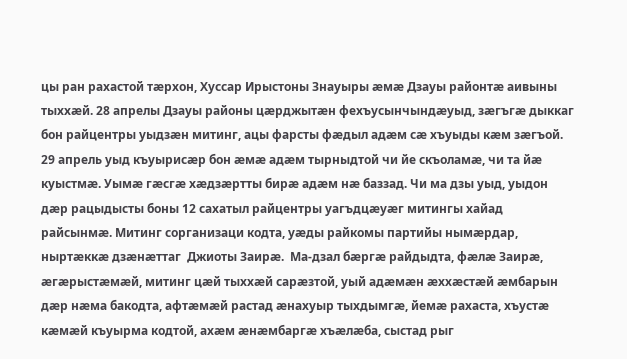цы ран рахастой тæрхон, Хуссар Ирыстоны Знауыры æмæ Дзауы районтæ аивыны тыххæй. 28 апрелы Дзауы районы цæрджытæн фехъусынчындæуыд, зæгъгæ дыккаг бон райцентры уыдзæн митинг, ацы фарсты фæдыл адæм сæ хъуыды кæм зæгъой. 29 апрель уыд къуырисæр бон æмæ адæм тырныдтой чи йе скъоламæ, чи та йæ куыстмæ. Уымæ гæсгæ хæдзæртты бирæ адæм нæ баззад. Чи ма дзы уыд, уыдон дæр рацыдысты боны 12 сахатыл райцентры уагъдцæуæг митингы хайад райсынмæ. Митинг сорганизаци кодта, уæды райкомы партийы нымæрдар, ныртæккæ дзæнæттаг  Джиоты Заирæ.  Ма-дзал бæргæ райдыдта, фæлæ Заирæ, æгæрыстæмæй, митинг цæй тыххæй сарæзтой, уый адæмæн æххæстæй æмбарын дæр нæма бакодта, афтæмæй растад æнахуыр тыхдымгæ, йемæ рахаста, хъустæ кæмæй къуырма кодтой, ахæм æнæмбаргæ хъæлæба, сыстад рыг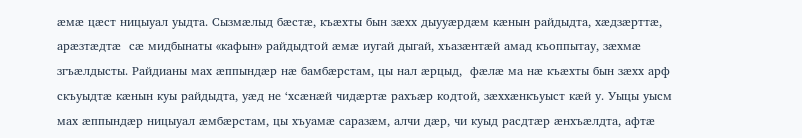æмæ цæст ницыуал уыдта. Сызмæлыд бæстæ, къæхты бын зæхх дыууæрдæм кæнын райдыдта, хæдзæрттæ, арæзтæдтæ  сæ мидбынаты «кафын» райдыдтой æмæ иугай дыгай, хъазæнтæй амад къоппытау, зæхмæ згъæлдысты. Райдианы мах æппындæр нæ бамбæрстам, цы нал æрцыд,  фæлæ ма нæ къæхты бын зæхх арф скъуыдтæ кæнын куы райдыдта, уæд не ‘хсæнæй чидæртæ рахъæр кодтой, зæххæнкъуыст кæй у. Уыцы уысм мах æппындæр ницыуал æмбæрстам, цы хъуамæ саразæм, алчи дæр, чи куыд расдтæр æнхъæлдта, афтæ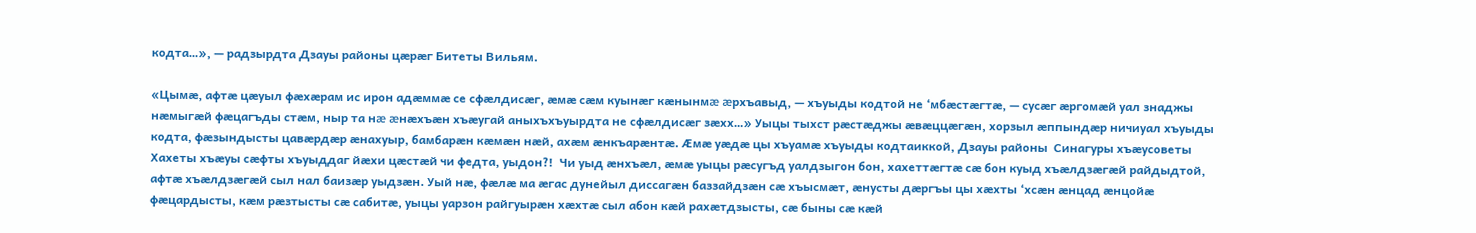кодта…», — радзырдта Дзауы районы цæрæг Битеты Вильям.

«Цымæ, афтæ цæуыл фæхæрам ис ирон адæммæ се сфæлдисæг, æмæ сæм куынæг кæнынмæ æрхъавыд, — хъуыды кодтой не ‘мбæстæгтæ, — сусæг æргомæй уал знаджы нæмыгæй фæцагъды стæм, ныр та нæ æнæхъæн хъæугай аныхъхъуырдта не сфæлдисæг зæхх…» Уыцы тыхст рæстæджы æвæццæгæн, хорзыл æппындæр ничиуал хъуыды кодта, фæзындысты цавæрдæр æнахуыр, бамбарæн кæмæн нæй, ахæм æнкъарæнтæ. Æмæ уæдæ цы хъуамæ хъуыды кодтаиккой, Дзауы районы  Синагуры хъæусоветы Хахеты хъæуы сæфты хъуыддаг йæхи цæстæй чи федта, уыдон?!  Чи уыд æнхъæл, æмæ уыцы рæсугъд уалдзыгон бон, хахеттæгтæ сæ бон куыд хъæлдзæгæй райдыдтой,  афтæ хъæлдзæгæй сыл нал баизæр уыдзæн. Уый нæ, фæлæ ма æгас дунейыл диссагæн баззайдзæн сæ хъысмæт, æнусты дæргъы цы хæхты ‘хсæн æнцад æнцойæ фæцардысты, кæм рæзтысты сæ сабитæ, уыцы уарзон райгуырæн хæхтæ сыл абон кæй рахæтдзысты, сæ быны сæ кæй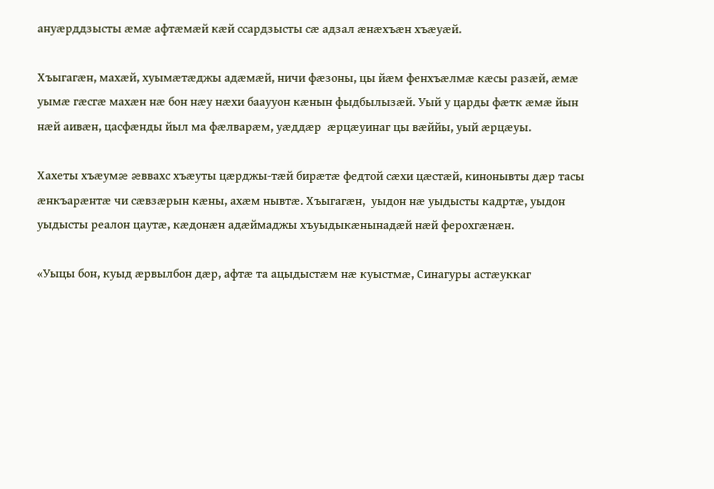ануæрддзысты æмæ афтæмæй кæй ссардзысты сæ адзал æнæхъæн хъæуæй.

Хъыгагæн, махæй, хуымæтæджы адæмæй, ничи фæзоны, цы йæм фенхъæлмæ кæсы разæй, æмæ уымæ гæсгæ махæн нæ бон нæу нæхи бааууон кæнын фыдбылызæй. Уый у царды фæтк æмæ йын нæй аивæн, цасфæнды йыл ма фæлварæм, уæддæр  æрцæуинаг цы вæййы, уый æрцæуы.

Хахеты хъæумæ æввахс хъæуты цæрджы-тæй бирæтæ федтой сæхи цæстæй, кинонывты дæр тасы æнкъарæнтæ чи сæвзæрын кæны, ахæм нывтæ. Хъыгагæн,  уыдон нæ уыдысты кадртæ, уыдон уыдысты реалон цаутæ, кæдонæн адæймаджы хъуыдыкæнынадæй нæй ферохгæнæн.

«Уыцы бон, куыд æрвылбон дæр, афтæ та ацыдыстæм нæ куыстмæ, Синагуры астæуккаг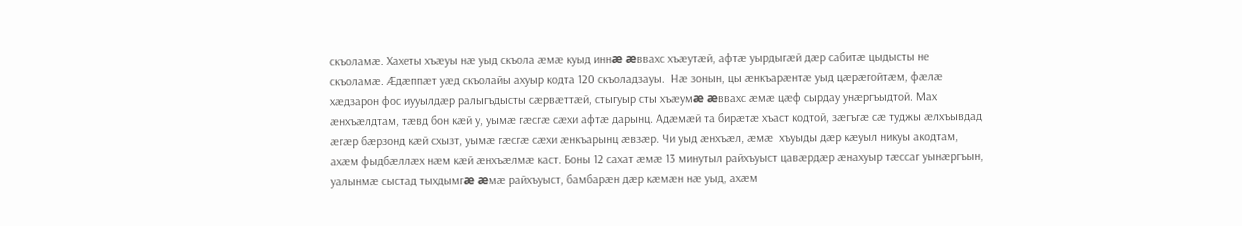скъоламæ. Хахеты хъæуы нæ уыд скъола æмæ куыд иннæ æввахс хъæутæй, афтæ уырдыгæй дæр сабитæ цыдысты не скъоламæ. Æдæппæт уæд скъолайы ахуыр кодта 120 скъоладзауы.  Нæ зонын, цы æнкъарæнтæ уыд цæрæгойтæм, фæлæ хæдзарон фос иууылдæр ралыгъдысты сæрвæттæй, стыгуыр сты хъæумæ æввахс æмæ цæф сырдау унæргъыдтой. Мах æнхъæлдтам, тæвд бон кæй у, уымæ гæсгæ сæхи афтæ дарынц. Адæмæй та бирæтæ хъаст кодтой, зæгъгæ сæ туджы æлхъывдад æгæр бæрзонд кæй схызт, уымæ гæсгæ сæхи æнкъарынц æвзæр. Чи уыд æнхъæл, æмæ  хъуыды дæр кæуыл никуы акодтам, ахæм фыдбæллæх нæм кæй æнхъæлмæ каст. Боны 12 сахат æмæ 13 минутыл райхъуыст цавæрдæр æнахуыр тæссаг уынæргъын, уалынмæ сыстад тыхдымгæ æмæ райхъуыст, бамбарæн дæр кæмæн нæ уыд, ахæм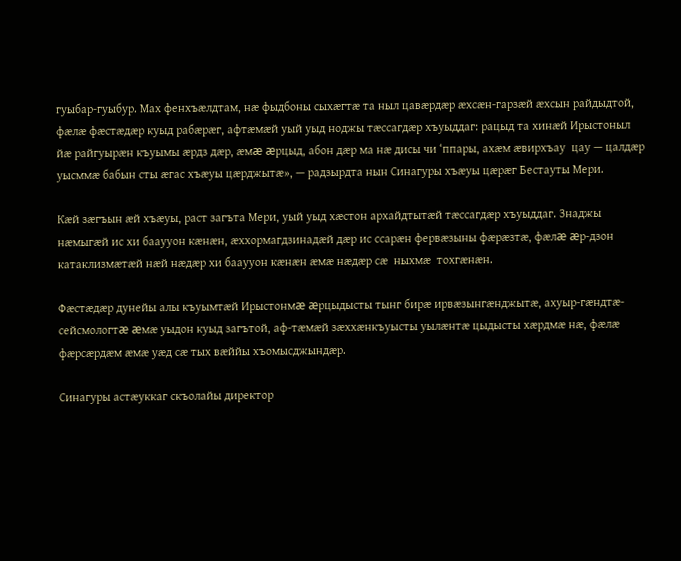гуыбар-гуыбур. Мах фенхъæлдтам, нæ фыдбоны сыхæгтæ та ныл цавæрдæр æхсæн-гарзæй æхсын райдыдтой, фæлæ фæстæдæр куыд рабæрæг, афтæмæй уый уыд ноджы тæссагдæр хъуыддаг: рацыд та хинæй Ирыстоныл йæ райгуырæн къуымы æрдз дæр, æмæ æрцыд, абон дæр ма нæ дисы чи ‘ппары, ахæм æвирхъау  цау — цалдæр уысммæ бабын сты æгас хъæуы цæрджытæ», — радзырдта нын Синагуры хъæуы цæрæг Бестауты Мери.

Кæй зæгъын æй хъæуы, раст загъта Мери, уый уыд хæстон архайдтытæй тæссагдæр хъуыддаг. Знаджы нæмыгæй ис хи бааууон кæнæн, æххормагдзинадæй дæр ис ссарæн фервæзыны фæрæзтæ, фæлæ æр-дзон катаклизмæтæй нæй нæдæр хи бааууон кæнæн æмæ нæдæр сæ  ныхмæ  тохгæнæн.

Фæстæдæр дунейы алы къуымтæй Ирыстонмæ æрцыдысты тынг бирæ ирвæзынгæнджытæ, ахуыр-гæндтæ-сейсмологтæ æмæ уыдон куыд загътой, аф-тæмæй зæххæнкъуысты уылæнтæ цыдысты хæрдмæ нæ, фæлæ фæрсæрдæм æмæ уæд сæ тых вæййы хъомысджындæр.

Синагуры астæуккаг скъолайы директор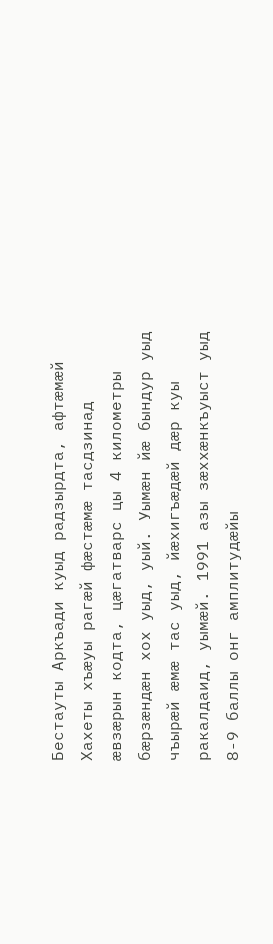Бестауты Аркъади куыд радзырдта, афтæмæй Хахеты хъæуы рагæй фæстæмæ тасдзинад æвзæрын кодта, цæгатварс цы 4 километры бæрзæндæн хох уыд, уый. Уымæн йæ бындур уыд чъырæй æмæ тас уыд, йæхигъæдæй дæр куы ракалдаид, уымæй. 1991 азы зæххæнкъуыст уыд 8-9 баллы онг амплитудæйы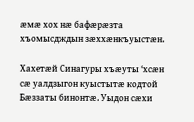æмæ хох нæ бафæрæзта хъомысдждын зæххæнкъуыстæн.

Хахетæй Синагуры хъæуты ‘хсæн сæ уалдзыгон куыстытæ кодтой Бæззаты бинонтæ. Уыдон сæхи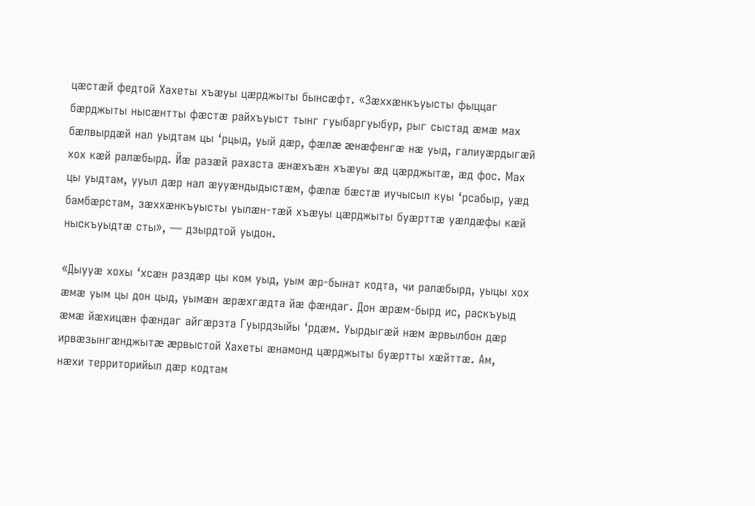цæстæй федтой Хахеты хъæуы цæрджыты бынсæфт. «Зæххæнкъуысты фыццаг бæрджыты нысæнтты фæстæ райхъуыст тынг гуыбаргуыбур, рыг сыстад æмæ мах бæлвырдæй нал уыдтам цы ‘рцыд, уый дæр, фæлæ æнæфенгæ нæ уыд, галиуæрдыгæй хох кæй ралæбырд. Йæ разæй рахаста æнæхъæн хъæуы æд цæрджытæ, æд фос. Мах цы уыдтам, ууыл дæр нал æууæндыдыстæм, фæлæ бæстæ иучысыл куы ‘рсабыр, уæд бамбæрстам, зæххæнкъуысты уылæн-тæй хъæуы цæрджыты буæрттæ уæлдæфы кæй ныскъуыдтæ сты», — дзырдтой уыдон.

«Дыууæ хохы ‘хсæн раздæр цы ком уыд, уым æр-бынат кодта, чи ралæбырд, уыцы хох æмæ уым цы дон цыд, уымæн æрæхгæдта йæ фæндаг. Дон æрæм-бырд ис, раскъуыд  æмæ йæхицæн фæндаг айгæрзта Гуырдзыйы ‘рдæм. Уырдыгæй нæм æрвылбон дæр ирвæзынгæнджытæ æрвыстой Хахеты æнамонд цæрджыты буæртты хæйттæ. Ам, нæхи территорийыл дæр кодтам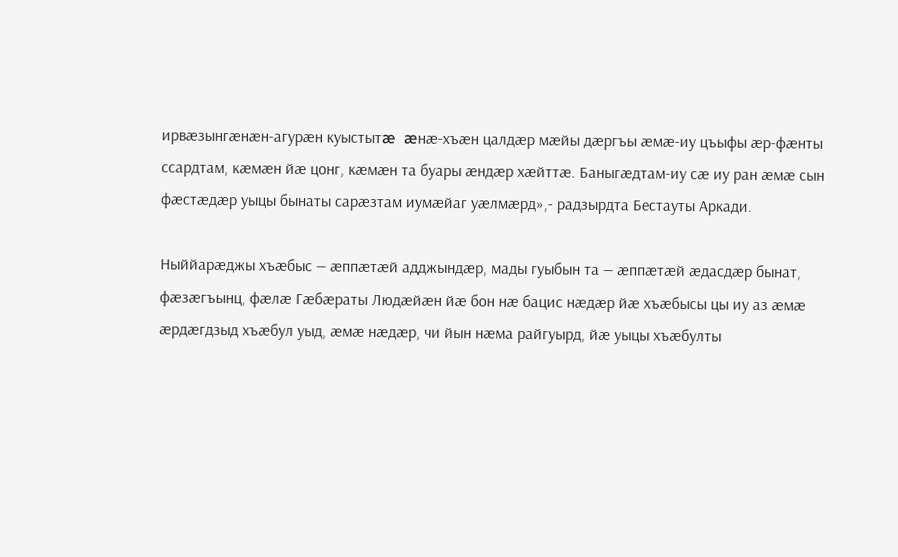ирвæзынгæнæн-агурæн куыстытæ  æнæ-хъæн цалдæр мæйы дæргъы æмæ-иу цъыфы æр-фæнты ссардтам, кæмæн йæ цонг, кæмæн та буары æндæр хæйттæ. Баныгæдтам-иу сæ иу ран æмæ сын фæстæдæр уыцы бынаты сарæзтам иумæйаг уæлмæрд»,- радзырдта Бестауты Аркади.

Ныййарæджы хъæбыс — æппæтæй адджындæр, мады гуыбын та — æппæтæй æдасдæр бынат, фæзæгъынц, фæлæ Гæбæраты Людæйæн йæ бон нæ бацис нæдæр йæ хъæбысы цы иу аз æмæ æрдæгдзыд хъæбул уыд, æмæ нæдæр, чи йын нæма райгуырд, йæ уыцы хъæбулты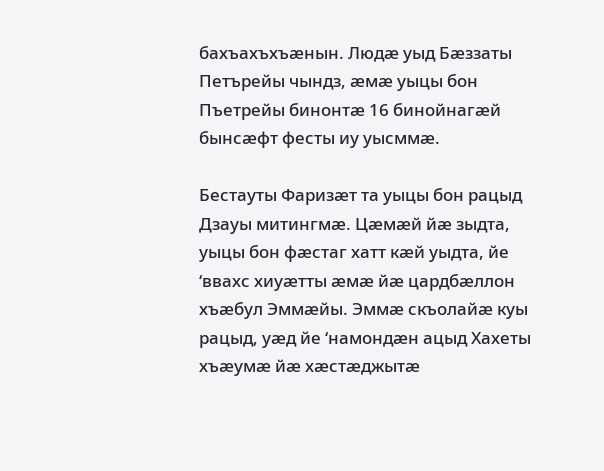бахъахъхъæнын. Людæ уыд Бæззаты Петърейы чындз, æмæ уыцы бон Пъетрейы бинонтæ 16 бинойнагæй бынсæфт фесты иу уысммæ.

Бестауты Фаризæт та уыцы бон рацыд Дзауы митингмæ. Цæмæй йæ зыдта, уыцы бон фæстаг хатт кæй уыдта, йе ‘ввахс хиуæтты æмæ йæ цардбæллон хъæбул Эммæйы. Эммæ скъолайæ куы рацыд, уæд йе ‘намондæн ацыд Хахеты хъæумæ йæ хæстæджытæ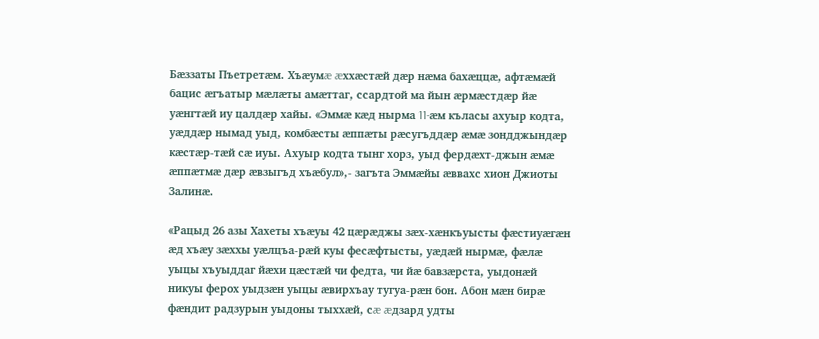Бæззаты Пъетретæм. Хъæумæ æххæстæй дæр нæма бахæццæ, афтæмæй бацис æгъатыр мæлæты амæттаг, ссардтой ма йын æрмæстдæр йæ уæнгтæй иу цалдæр хайы. «Эммæ кæд нырма 11-æм къласы ахуыр кодта, уæддæр нымад уыд, комбæсты æппæты рæсугъддæр æмæ зондджындæр кæстæр-тæй сæ иуы. Ахуыр кодта тынг хорз, уыд фердæхт-джын æмæ æппæтмæ дæр æвзыгъд хъæбул»,- загъта Эммæйы æввахс хион Джиоты Залинæ.

«Рацыд 26 азы Хахеты хъæуы 42 цæрæджы зæх-хæнкъуысты фæстиуæгæн æд хъæу зæххы уæлцъа-рæй куы фесæфтысты, уæдæй нырмæ, фæлæ уыцы хъуыддаг йæхи цæстæй чи федта, чи йæ бавзæрста, уыдонæй никуы ферох уыдзæн уыцы æвирхъау тугуа-рæн бон. Абон мæн бирæ фæндит радзурын уыдоны тыххæй, сæ æдзард удты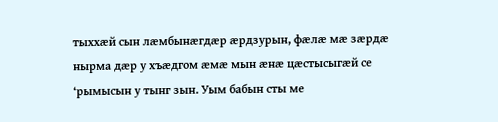тыххæй сын лæмбынæгдæр æрдзурын, фæлæ мæ зæрдæ нырма дæр у хъæдгом æмæ мын æнæ цæстысыгæй се ‘рымысын у тынг зын. Уым бабын сты ме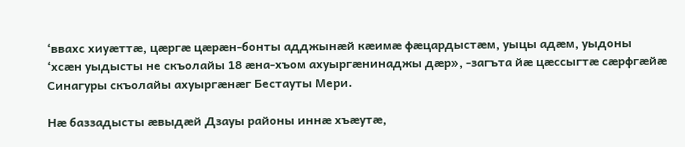‘ввахс хиуæттæ, цæргæ цæрæн-бонты адджынæй кæимæ фæцардыстæм, уыцы адæм, уыдоны ‘хсæн уыдысты не скъолайы 18 æна-хъом ахуыргæнинаджы дæр», -загъта йæ цæссыгтæ сæрфгæйæ Синагуры скъолайы ахуыргæнæг Бестауты Мери.

Нæ баззадысты æвыдæй Дзауы районы иннæ хъæутæ,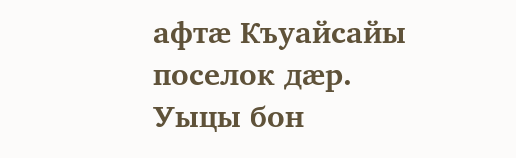афтæ Къуайсайы поселок дæр. Уыцы бон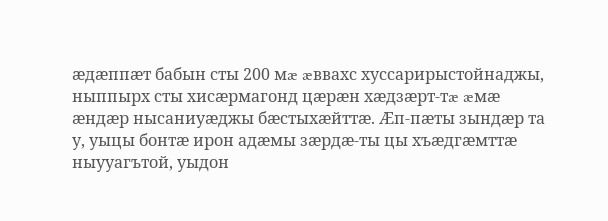æдæппæт бабын сты 200 мæ æввахс хуссарирыстойнаджы, ныппырх сты хисæрмагонд цæрæн хæдзæрт-тæ æмæ æндæр нысаниуæджы бæстыхæйттæ. Æп-пæты зындæр та у, уыцы бонтæ ирон адæмы зæрдæ-ты цы хъæдгæмттæ ныууагътой, уыдон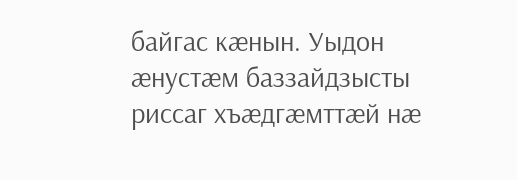байгас кæнын. Уыдон æнустæм баззайдзысты риссаг хъæдгæмттæй нæ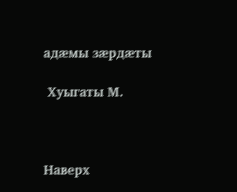адæмы зæрдæты

 Хуыгаты М.



Наверх